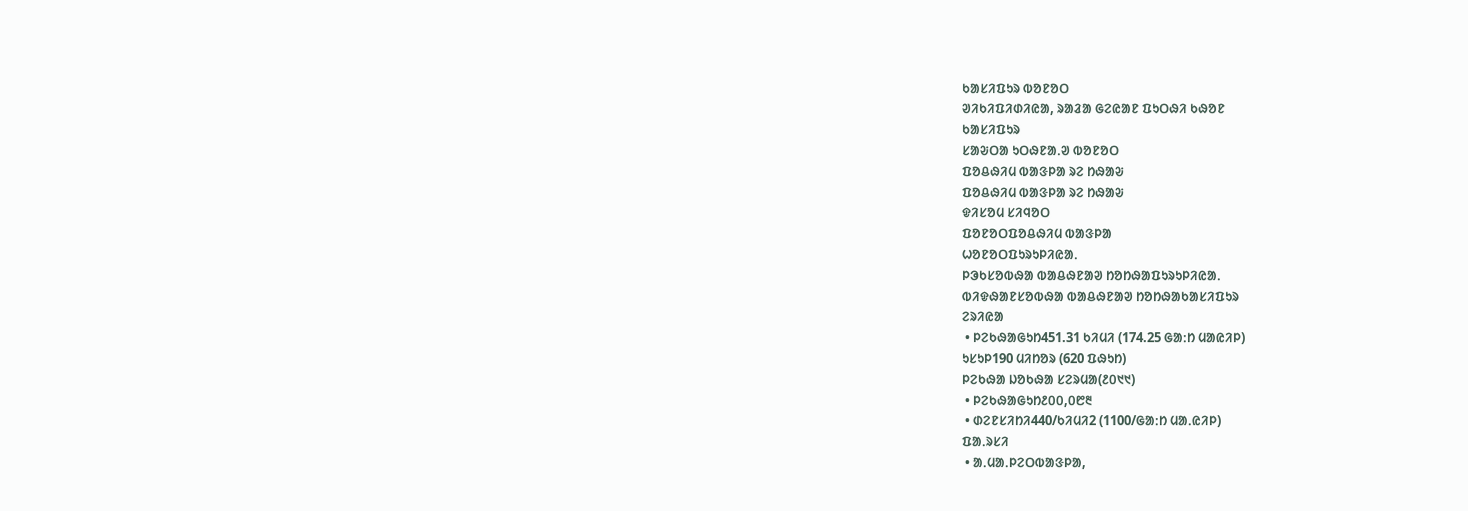ᱠᱟᱥᱤᱯᱩᱨ ᱵᱚᱱᱚᱛ
ᱣᱤᱠᱤᱯᱤᱰᱤᱭᱟ, ᱨᱟᱲᱟ ᱜᱮᱭᱟᱱ ᱯᱩᱛᱷᱤ ᱠᱷᱚᱱ
ᱠᱟᱥᱤᱯᱩᱨ
ᱥᱟᱶᱛᱟ ᱩᱛᱷᱱᱟᱹᱣ ᱵᱚᱱᱚᱛ
ᱯᱚᱪᱷᱤᱢ ᱵᱟᱝᱞᱟ ᱨᱮ ᱴᱷᱟᱶ
ᱯᱚᱪᱷᱤᱢ ᱵᱟᱝᱞᱟ ᱨᱮ ᱴᱷᱟᱶ
ᱫᱤᱥᱚᱢ ᱥᱤᱧᱚᱛ
ᱯᱚᱱᱚᱛᱯᱚᱪᱷᱤᱢ ᱵᱟᱝᱞᱟ
ᱦᱚᱱᱚᱛᱯᱩᱨᱩᱞᱤᱭᱟᱹ
ᱞᱳᱠᱥᱚᱵᱷᱟ ᱵᱟᱪᱷᱱᱟᱣ ᱴᱚᱴᱷᱟᱯᱩᱨᱩᱞᱤᱭᱟᱹ
ᱵᱤᱫᱷᱟᱱᱥᱚᱵᱷᱟ ᱵᱟᱪᱷᱱᱟᱣ ᱴᱚᱴᱷᱟᱠᱟᱥᱤᱯᱩᱨ
ᱮᱨᱤᱭᱟ
 • ᱞᱮᱠᱷᱟᱜᱩᱴ451.31 ᱠᱤᱢᱤ (174.25 ᱜᱟᱺᱴ ᱢᱟᱭᱤᱞ)
ᱩᱥᱩᱞ190 ᱢᱤᱴᱚᱨ (620 ᱯᱷᱩᱴ)
ᱞᱮᱠᱷᱟ ᱡᱚᱠᱷᱟ ᱥᱮᱨᱢᱟ(᱒᱐᱑᱑)
 • ᱞᱮᱠᱷᱟᱜᱩᱴ᱒᱐᱐,᱐᱘᱓
 • ᱰᱮᱱᱥᱤᱴᱤ440/ᱠᱤᱢᱤ2 (1100/ᱜᱟᱺᱴ ᱢᱟᱹᱭᱤᱞ)
ᱯᱟᱹᱨᱥᱤ
 • ᱟᱹᱢᱟᱹᱞᱮᱛᱵᱟᱝᱞᱟ,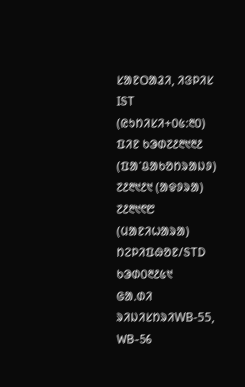ᱥᱟᱱᱛᱟᱲᱤ, ᱤᱝᱞᱤᱥ
IST (ᱭᱩᱴᱤᱥᱤ+᱐᱕:᱓᱐)
ᱯᱤᱱ ᱠᱳᱰ᱗᱒᱓᱑᱓᱒ (ᱯᱟᱸᱪᱟᱠᱚᱴᱨᱟᱡᱽ)
᱗᱒᱓᱑᱒᱑ (ᱟᱫᱽᱨᱟ)
᱗᱒᱓᱑᱖᱘ (ᱢᱟᱱᱤᱦᱟᱨᱟ)
ᱴᱮᱞᱤᱯᱷᱚᱱ/STD ᱠᱳᱰ᱐᱓᱒᱕᱑
ᱜᱟᱹᱰᱤ ᱨᱤᱡᱤᱥᱴᱨᱤWB-55, WB-56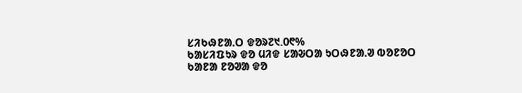ᱥᱤᱠᱷᱱᱟᱹᱛ ᱫᱚᱨ᱗᱑.᱐᱖%
ᱠᱟᱥᱤᱯᱩᱨ ᱫᱚ ᱢᱤᱫ ᱥᱟᱶᱛᱟ ᱩᱛᱷᱱᱟᱹᱣ ᱵᱚᱱᱚᱛ ᱠᱟᱱᱟ ᱱᱚᱣᱟ ᱫᱚ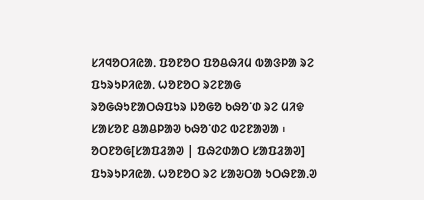ᱥᱤᱧᱚᱛᱤᱭᱟᱹ ᱯᱚᱱᱚᱛ ᱯᱚᱪᱷᱤᱢ ᱵᱟᱝᱞᱟ ᱨᱮ ᱯᱩᱨᱩᱞᱤᱭᱟᱹ ᱦᱚᱱᱚᱛ ᱨᱮᱱᱟᱜ ᱨᱚᱜᱷᱩᱱᱟᱛᱷᱯᱩᱨ ᱡᱚᱜᱚ ᱠᱷᱚᱸᱰ ᱨᱮ ᱢᱤᱫ ᱥᱟᱥᱚᱱ ᱪᱟᱪᱞᱟᱣ ᱠᱷᱚᱸᱰᱮ ᱵᱮᱱᱟᱣᱟ ᱾
ᱚᱛᱱᱚᱜ[ᱥᱟᱯᱲᱟᱣ | ᱯᱷᱮᱰᱟᱛ ᱥᱟᱯᱲᱟᱣ]
ᱯᱩᱨᱩᱞᱤᱭᱟᱹ ᱦᱚᱱᱚᱛ ᱨᱮ ᱥᱟᱶᱛᱟ ᱩᱛᱷᱱᱟᱹᱣ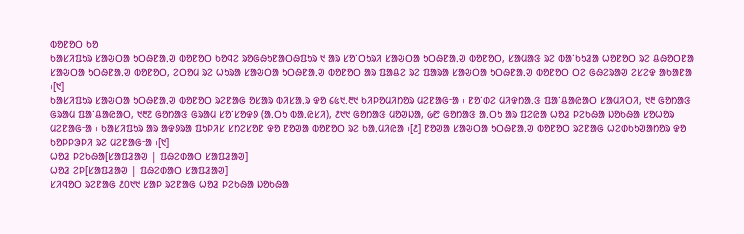ᱵᱚᱱᱚᱛ ᱠᱚ
ᱠᱟᱥᱤᱯᱩᱨ ᱥᱟᱶᱛᱟ ᱩᱛᱷᱱᱟᱹᱣ ᱵᱚᱱᱚᱛ ᱠᱚᱧᱮ ᱨᱚᱜᱷᱩᱱᱟᱛᱷᱯᱩᱨ ᱑ ᱟᱨ ᱥᱚᱸᱛᱩᱨᱤ ᱥᱟᱶᱛᱟ ᱩᱛᱷᱱᱟᱹᱣ ᱵᱚᱱᱚᱛ, ᱥᱟᱢᱟᱝ ᱨᱮ ᱵᱟᱸᱠᱩᱲᱟ ᱦᱚᱱᱚᱛ ᱨᱮ ᱪᱷᱚᱛᱱᱟ ᱥᱟᱶᱛᱟ ᱩᱛᱷᱱᱟᱹᱣ ᱵᱚᱱᱚᱛ, ᱮᱛᱚᱢ ᱨᱮ ᱦᱩᱨᱟ ᱥᱟᱶᱛᱟ ᱩᱛᱷᱱᱟᱹᱣ ᱵᱚᱱᱚᱛ ᱟᱨ ᱯᱟᱪᱮ ᱨᱮ ᱯᱟᱨᱟ ᱥᱟᱶᱛᱟ ᱩᱛᱷᱱᱟᱹᱣ ᱵᱚᱱᱚᱛ ᱛᱮ ᱜᱷᱮᱨᱟᱣ ᱮᱥᱮᱫ ᱟᱠᱟᱱᱟ ᱾[᱑]
ᱠᱟᱥᱤᱯᱩᱨ ᱥᱟᱶᱛᱟ ᱩᱛᱷᱱᱟᱹᱣ ᱵᱚᱱᱚᱛ ᱨᱮᱱᱟᱜ ᱚᱥᱟᱨ ᱵᱤᱥᱟᱹᱨ ᱫᱚ ᱔᱕᱑.᱓᱑ ᱠᱤᱞᱚᱢᱤᱴᱚᱨ ᱢᱮᱱᱟᱜᱼᱟ ᱾ ᱱᱚᱸᱰᱮ ᱢᱤᱫᱴᱟᱹᱝ ᱯᱟᱸᱪᱟᱭᱟᱛ ᱥᱟᱢᱤᱛᱤ, ᱑᱓ ᱜᱚᱴᱟᱝ ᱜᱨᱟᱢ ᱯᱟᱸᱪᱟᱭᱟᱛ, ᱑᱓᱗ ᱜᱚᱴᱟᱝ ᱜᱨᱟᱢ ᱥᱚᱸᱥᱚᱫᱽ (ᱟᱹᱛᱩ ᱵᱟᱹᱭᱥᱤ), ᱒᱑᱑ ᱜᱚᱴᱟᱝ ᱢᱚᱣᱡᱟ, ᱙᱘ ᱜᱚᱴᱟᱝ ᱟᱹᱛᱩ ᱟᱨ ᱯᱮᱭᱟ ᱦᱚᱲ ᱞᱮᱠᱷᱟ ᱡᱚᱠᱷᱟ ᱥᱚᱦᱚᱨ ᱢᱮᱱᱟᱜᱼᱟ ᱾ ᱠᱟᱥᱤᱯᱩᱨ ᱟᱨ ᱟᱫᱽᱨᱟ ᱯᱩᱞᱤᱥ ᱥᱴᱮᱥᱚᱱ ᱫᱚ ᱱᱚᱣᱟ ᱵᱚᱱᱚᱛ ᱨᱮ ᱠᱟᱹᱢᱤᱭᱟ ᱾[᱒] ᱱᱚᱣᱟ ᱥᱟᱶᱛᱟ ᱩᱛᱷᱱᱟᱹᱣ ᱵᱚᱱᱚᱛ ᱨᱮᱱᱟᱜ ᱦᱮᱰᱠᱩᱣᱟᱴᱚᱨ ᱫᱚ ᱠᱚᱞᱞᱳᱞᱤ ᱨᱮ ᱢᱮᱱᱟᱜᱼᱟ ᱾[᱑]
ᱦᱚᱲ ᱞᱮᱠᱷᱟ[ᱥᱟᱯᱲᱟᱣ | ᱯᱷᱮᱰᱟᱛ ᱥᱟᱯᱲᱟᱣ]
ᱦᱚᱲ ᱮᱞ[ᱥᱟᱯᱲᱟᱣ | ᱯᱷᱮᱰᱟᱛ ᱥᱟᱯᱲᱟᱣ]
ᱥᱤᱧᱚᱛ ᱨᱮᱱᱟᱜ ᱒᱐᱑᱑ ᱥᱟᱞ ᱨᱮᱱᱟᱜ ᱦᱚᱲ ᱞᱮᱠᱷᱟ ᱡᱚᱠᱷᱟ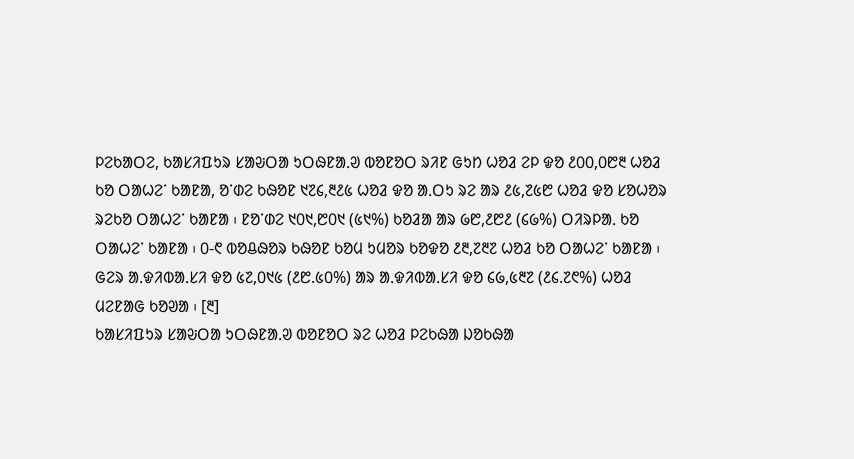ᱞᱮᱠᱟᱛᱮ, ᱠᱟᱥᱤᱯᱩᱨ ᱥᱟᱶᱛᱟ ᱩᱛᱷᱱᱟᱹᱣ ᱵᱚᱱᱚᱛ ᱨᱤᱱ ᱜᱩᱴ ᱦᱚᱲ ᱮᱞ ᱫᱚ ᱒᱐᱐,᱐᱘᱓ ᱦᱚᱲ ᱠᱚ ᱛᱟᱦᱮᱸ ᱠᱟᱱᱟ, ᱚᱸᱰᱮ ᱠᱷᱚᱱ ᱑᱗᱔,᱓᱒᱕ ᱦᱚᱲ ᱫᱚ ᱟᱹᱛᱩ ᱨᱮ ᱟᱨ ᱒᱕,᱗᱕᱘ ᱦᱚᱲ ᱫᱚ ᱥᱚᱦᱚᱨ ᱨᱮᱠᱚ ᱛᱟᱦᱮᱸ ᱠᱟᱱᱟ ᱾ ᱱᱚᱸᱰᱮ ᱑᱐᱑,᱘᱐᱑ (᱕᱑%) ᱠᱚᱲᱟ ᱟᱨ ᱙᱘,᱒᱘᱒ (᱔᱙%) ᱛᱤᱨᱞᱟᱹ ᱠᱚ ᱛᱟᱦᱮᱸ ᱠᱟᱱᱟ ᱾ ᱐-᱖ ᱵᱚᱪᱷᱚᱨ ᱠᱷᱚᱱ ᱠᱚᱢ ᱩᱢᱚᱨ ᱠᱚᱫᱚ ᱒᱓,᱗᱓᱗ ᱦᱚᱲ ᱠᱚ ᱛᱟᱦᱮᱸ ᱠᱟᱱᱟ ᱾ ᱜᱮᱨ ᱟᱹᱫᱤᱵᱟᱹᱥᱤ ᱫᱚ ᱕᱗,᱐᱑᱕ (᱒᱘.᱕᱐%) ᱟᱨ ᱟᱹᱫᱤᱵᱟᱹᱥᱤ ᱫᱚ ᱔᱙,᱕᱓᱗ (᱒᱔.᱗᱖%) ᱦᱚᱲ ᱢᱮᱱᱟᱜ ᱠᱚᱣᱟ ᱾ [᱓]
ᱠᱟᱥᱤᱯᱩᱨ ᱥᱟᱶᱛᱟ ᱩᱛᱷᱱᱟᱹᱣ ᱵᱚᱱᱚᱛ ᱨᱮ ᱦᱚᱲ ᱞᱮᱠᱷᱟ ᱡᱚᱠᱷᱟ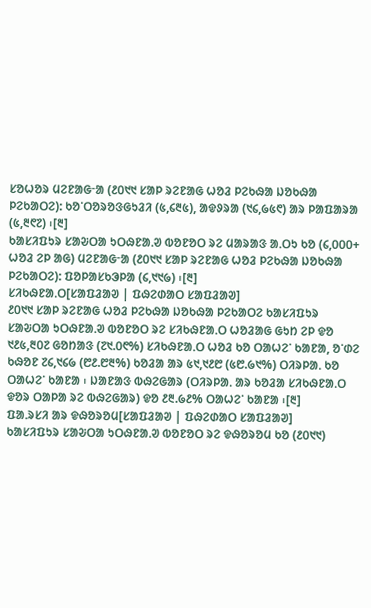ᱥᱚᱦᱚᱨ ᱢᱮᱱᱟᱜᱼᱟ (᱒᱐᱑᱑ ᱥᱟᱞ ᱨᱮᱱᱟᱜ ᱦᱚᱲ ᱞᱮᱠᱷᱟ ᱡᱚᱠᱷᱟ ᱞᱮᱠᱟᱛᱮ): ᱠᱚᱸᱛᱚᱨᱚᱝᱜᱩᱲᱤ (᱕,᱔᱓᱕), ᱟᱫᱽᱨᱟ (᱑᱔,᱙᱕᱖) ᱟᱨ ᱞᱟᱯᱟᱨᱟ (᱕,᱓᱖᱗) ᱾[᱓]
ᱠᱟᱥᱤᱯᱩᱨ ᱥᱟᱶᱛᱟ ᱩᱛᱷᱱᱟᱹᱣ ᱵᱚᱱᱚᱛ ᱨᱮ ᱢᱟᱨᱟᱝ ᱟᱹᱛᱩ ᱠᱚ (᱔,᱐᱐᱐+ ᱦᱚᱲ ᱮᱞ ᱟᱜ) ᱢᱮᱱᱟᱜᱼᱟ (᱒᱐᱑᱑ ᱥᱟᱞ ᱨᱮᱱᱟᱜ ᱦᱚᱲ ᱞᱮᱠᱷᱟ ᱡᱚᱠᱷᱟ ᱞᱮᱠᱟᱛᱮ): ᱯᱚᱞᱟᱥᱠᱳᱞᱟ (᱔,᱑᱑᱙) ᱾[᱓]
ᱥᱤᱠᱷᱱᱟᱹᱛ[ᱥᱟᱯᱲᱟᱣ | ᱯᱷᱮᱰᱟᱛ ᱥᱟᱯᱲᱟᱣ]
᱒᱐᱑᱑ ᱥᱟᱞ ᱨᱮᱱᱟᱜ ᱦᱚᱲ ᱞᱮᱠᱷᱟ ᱡᱚᱠᱷᱟ ᱞᱮᱠᱟᱛᱮ ᱠᱟᱥᱤᱯᱩᱨ ᱥᱟᱶᱛᱟ ᱩᱛᱷᱱᱟᱹᱣ ᱵᱚᱱᱚᱛ ᱨᱮ ᱥᱤᱠᱷᱱᱟᱹᱛ ᱦᱚᱲᱟᱜ ᱜᱩᱴ ᱮᱞ ᱫᱚ ᱑᱒᱕,᱓᱐᱗ ᱜᱚᱴᱟᱝ (᱗᱑.᱐᱖%) ᱥᱤᱠᱷᱱᱟᱹᱛ ᱦᱚᱲ ᱠᱚ ᱛᱟᱦᱮᱸ ᱠᱟᱱᱟ, ᱚᱸᱰᱮ ᱠᱷᱚᱱ ᱗᱔,᱑᱔᱙ (᱘᱒.᱘᱓%) ᱠᱚᱲᱟ ᱟᱨ ᱕᱑,᱑᱒᱘ (᱕᱘.᱙᱑%) ᱛᱤᱨᱞᱟᱹ ᱠᱚ ᱛᱟᱦᱮᱸ ᱠᱟᱱᱟ ᱾ ᱡᱟᱱᱟᱝ ᱵᱷᱮᱜᱟᱨ (ᱛᱤᱨᱞᱟᱹ ᱟᱨ ᱠᱚᱲᱟ ᱥᱤᱠᱷᱱᱟᱹᱛ ᱫᱚᱨ ᱛᱟᱞᱟ ᱨᱮ ᱵᱷᱮᱜᱟᱨ) ᱫᱚ ᱒᱓.᱙᱒% ᱛᱟᱦᱮᱸ ᱠᱟᱱᱟ ᱾[᱓]
ᱯᱟᱹᱨᱥᱤ ᱟᱨ ᱫᱷᱚᱨᱚᱢ[ᱥᱟᱯᱲᱟᱣ | ᱯᱷᱮᱰᱟᱛ ᱥᱟᱯᱲᱟᱣ]
ᱠᱟᱥᱤᱯᱩᱨ ᱥᱟᱶᱛᱟ ᱩᱛᱷᱱᱟᱹᱣ ᱵᱚᱱᱚᱛ ᱨᱮ ᱫᱷᱚᱨᱚᱢ ᱠᱚ (᱒᱐᱑᱑)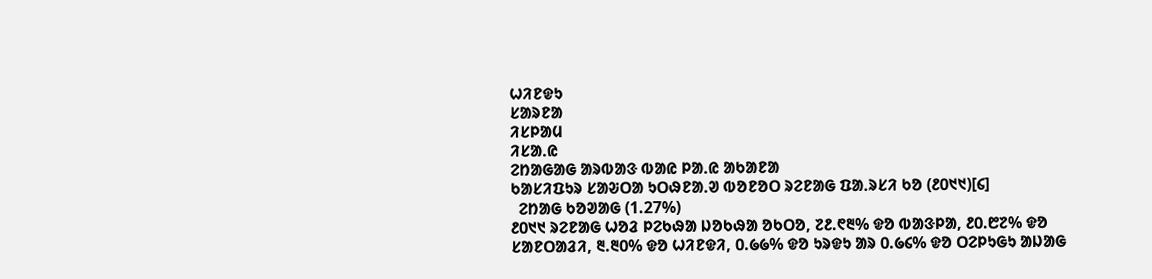ᱦᱤᱱᱫᱩ
ᱥᱟᱨᱱᱟ
ᱤᱥᱞᱟᱢ
ᱤᱥᱟᱹᱭ
ᱮᱴᱟᱜᱟᱜ ᱟᱨᱵᱟᱝ ᱵᱟᱭ ᱞᱟᱹᱭ ᱟᱠᱟᱱᱟ
ᱠᱟᱥᱤᱯᱩᱨ ᱥᱟᱶᱛᱟ ᱩᱛᱷᱱᱟᱹᱣ ᱵᱚᱱᱚᱛ ᱨᱮᱱᱟᱜ ᱯᱟᱹᱨᱥᱤ ᱠᱚ (᱒᱐᱑᱑)[᱔]
  ᱮᱴᱟᱜ ᱠᱚᱣᱟᱜ (1.27%)
᱒᱐᱑᱑ ᱨᱮᱱᱟᱜ ᱦᱚᱲ ᱞᱮᱠᱷᱟ ᱡᱚᱠᱷᱟ ᱚᱠᱛᱚ, ᱗᱒.᱖᱓% ᱫᱚ ᱵᱟᱝᱞᱟ, ᱒᱐.᱘᱗% ᱫᱚ ᱥᱟᱱᱛᱟᱲᱤ, ᱓.᱓᱐% ᱫᱚ ᱦᱤᱱᱫᱤ, ᱐.᱙᱙% ᱫᱚ ᱩᱨᱫᱩ ᱟᱨ ᱐.᱙᱔% ᱫᱚ ᱛᱮᱞᱩᱜᱩ ᱟᱡᱟᱜ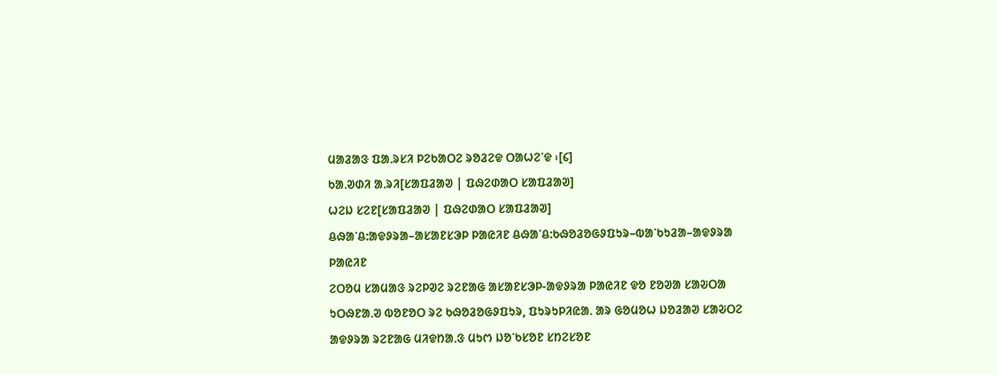ᱢᱟᱲᱟᱝ ᱯᱟᱹᱨᱥᱤ ᱞᱮᱠᱟᱛᱮ ᱨᱚᱲᱮᱫ ᱛᱟᱦᱮᱸᱫ ᱾[᱔]
ᱠᱟᱹᱣᱰᱤ ᱟᱹᱨᱤ[ᱥᱟᱯᱲᱟᱣ | ᱯᱷᱮᱰᱟᱛ ᱥᱟᱯᱲᱟᱣ]
ᱦᱮᱡ ᱥᱮᱱ[ᱥᱟᱯᱲᱟᱣ | ᱯᱷᱮᱰᱟᱛ ᱥᱟᱯᱲᱟᱣ]
ᱪᱷᱟᱸᱪ:ᱟᱫᱽᱨᱟ–ᱟᱥᱟᱱᱥᱳᱞ ᱞᱟᱭᱤᱱ ᱪᱷᱟᱸᱪ:ᱠᱷᱚᱲᱚᱜᱽᱯᱩᱨ–ᱵᱟᱸᱠᱩᱲᱟ–ᱟᱫᱽᱨᱟ ᱞᱟᱭᱤᱱ
ᱮᱛᱚᱢ ᱥᱟᱢᱟᱝ ᱨᱮᱞᱣᱮ ᱨᱮᱱᱟᱜ ᱟᱥᱟᱱᱥᱳᱞ-ᱟᱫᱽᱨᱟ ᱞᱟᱭᱤᱱ ᱫᱚ ᱱᱚᱣᱟ ᱥᱟᱶᱛᱟ ᱩᱛᱷᱱᱟᱹᱣ ᱵᱚᱱᱚᱛ ᱨᱮ ᱠᱷᱚᱲᱚᱜᱽᱯᱩᱨ, ᱯᱩᱨᱩᱞᱤᱭᱟᱹ ᱟᱨ ᱜᱚᱢᱚᱦ ᱡᱚᱲᱟᱣ ᱥᱟᱶᱛᱮ ᱟᱫᱽᱨᱟ ᱨᱮᱱᱟᱜ ᱢᱤᱫᱴᱟᱹᱝ ᱢᱩᱬ ᱡᱚᱸᱠᱥᱚᱱ ᱥᱴᱮᱥᱚᱱ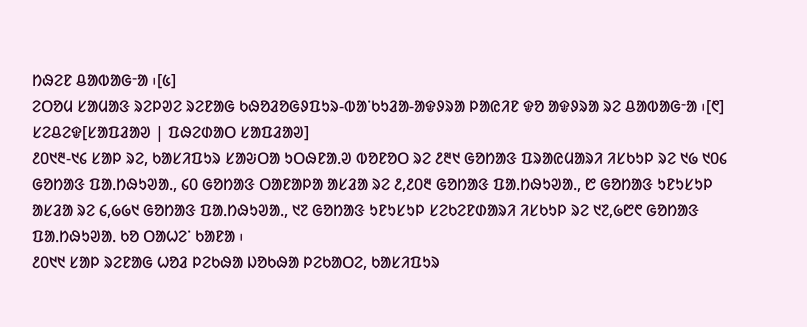ᱴᱷᱮᱱ ᱪᱟᱵᱟᱜᱼᱟ ᱾[᱕]
ᱮᱛᱚᱢ ᱥᱟᱢᱟᱝ ᱨᱮᱞᱣᱮ ᱨᱮᱱᱟᱜ ᱠᱷᱚᱲᱚᱜᱽᱯᱩᱨ-ᱵᱟᱸᱠᱩᱲᱟ-ᱟᱫᱽᱨᱟ ᱞᱟᱭᱤᱱ ᱫᱚ ᱟᱫᱽᱨᱟ ᱨᱮ ᱪᱟᱵᱟᱜᱼᱟ ᱾[᱖]
ᱥᱮᱪᱮᱫ[ᱥᱟᱯᱲᱟᱣ | ᱯᱷᱮᱰᱟᱛ ᱥᱟᱯᱲᱟᱣ]
᱒᱐᱑᱓-᱑᱔ ᱥᱟᱞ ᱨᱮ, ᱠᱟᱥᱤᱯᱩᱨ ᱥᱟᱶᱛᱟ ᱩᱛᱷᱱᱟᱹᱣ ᱵᱚᱱᱚᱛ ᱨᱮ ᱒᱓᱑ ᱜᱚᱴᱟᱝ ᱯᱨᱟᱭᱢᱟᱨᱤ ᱤᱥᱠᱩᱞ ᱨᱮ ᱑᱙ ᱑᱐᱔ ᱜᱚᱴᱟᱝ ᱯᱟᱹᱴᱷᱩᱣᱟᱹ, ᱔᱐ ᱜᱚᱴᱟᱝ ᱛᱟᱱᱟᱞᱟ ᱟᱥᱲᱟ ᱨᱮ ᱒,᱒᱐᱓ ᱜᱚᱴᱟᱝ ᱯᱟᱹᱴᱷᱩᱣᱟᱹ, ᱘ ᱜᱚᱴᱟᱝ ᱩᱱᱩᱥᱩᱞ ᱟᱥᱲᱟ ᱨᱮ ᱔,᱙᱙᱑ ᱜᱚᱴᱟᱝ ᱯᱟᱹᱴᱷᱩᱣᱟᱹ, ᱑᱗ ᱜᱚᱴᱟᱝ ᱩᱱᱩᱥᱩᱞ ᱥᱮᱠᱮᱱᱰᱟᱨᱤ ᱤᱥᱠᱩᱞ ᱨᱮ ᱑᱗,᱙᱘᱖ ᱜᱚᱴᱟᱝ ᱯᱟᱹᱴᱷᱩᱣᱟᱹ ᱠᱚ ᱛᱟᱦᱮᱸ ᱠᱟᱱᱟ ᱾
᱒᱐᱑᱑ ᱥᱟᱞ ᱨᱮᱱᱟᱜ ᱦᱚᱲ ᱞᱮᱠᱷᱟ ᱡᱚᱠᱷᱟ ᱞᱮᱠᱟᱛᱮ, ᱠᱟᱥᱤᱯᱩᱨ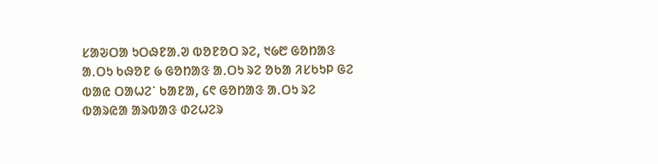ᱥᱟᱶᱛᱟ ᱩᱛᱷᱱᱟᱹᱣ ᱵᱚᱱᱚᱛ ᱨᱮ, ᱑᱙᱘ ᱜᱚᱴᱟᱝ ᱟᱹᱛᱩ ᱠᱷᱚᱱ ᱙ ᱜᱚᱴᱟᱝ ᱟᱹᱛᱩ ᱨᱮ ᱚᱠᱟ ᱤᱥᱠᱩᱞ ᱜᱮ ᱵᱟᱭ ᱛᱟᱦᱮᱸ ᱠᱟᱱᱟ, ᱔᱖ ᱜᱚᱴᱟᱝ ᱟᱹᱛᱩ ᱨᱮ ᱵᱟᱨᱭᱟ ᱟᱨᱵᱟᱝ ᱰᱮᱦᱮᱨ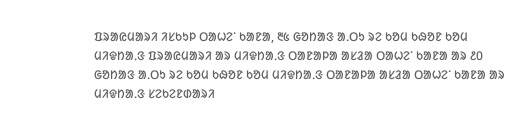ᱯᱨᱟᱭᱢᱟᱨᱤ ᱤᱥᱠᱩᱞ ᱛᱟᱦᱮᱸ ᱠᱟᱱᱟ, ᱓᱕ ᱜᱚᱴᱟᱝ ᱟᱹᱛᱩ ᱨᱮ ᱠᱚᱢ ᱠᱷᱚᱱ ᱠᱚᱢ ᱢᱤᱫᱴᱟᱹᱝ ᱯᱨᱟᱭᱢᱟᱨᱤ ᱟᱨ ᱢᱤᱫᱴᱟᱹᱝ ᱛᱟᱱᱟᱞᱟ ᱟᱥᱲᱟ ᱛᱟᱦᱮᱸ ᱠᱟᱱᱟ ᱟᱨ ᱒᱐ ᱜᱚᱴᱟᱝ ᱟᱹᱛᱩ ᱨᱮ ᱠᱚᱢ ᱠᱷᱚᱱ ᱠᱚᱢ ᱢᱤᱫᱴᱟᱹᱝ ᱛᱟᱱᱟᱞᱟ ᱟᱥᱲᱟ ᱛᱟᱦᱮᱸ ᱠᱟᱱᱟ ᱟᱨ ᱢᱤᱫᱴᱟᱹᱝ ᱥᱮᱠᱮᱱᱰᱟᱨᱤ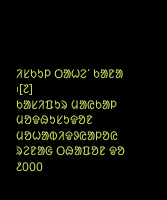ᱤᱥᱠᱩᱞ ᱛᱟᱦᱮᱸ ᱠᱟᱱᱟ ᱾[᱗]
ᱠᱟᱥᱤᱯᱩᱨ ᱢᱟᱭᱠᱟᱞ ᱢᱚᱫᱷᱩᱥᱩᱫᱚᱱ ᱢᱚᱦᱟᱵᱤᱫᱽᱭᱟᱞᱚᱭ ᱨᱮᱱᱟᱜ ᱛᱷᱟᱯᱚᱱ ᱫᱚ ᱒᱐᱐᱐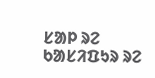ᱥᱟᱞ ᱨᱮ ᱠᱟᱥᱤᱯᱩᱨ ᱨᱮ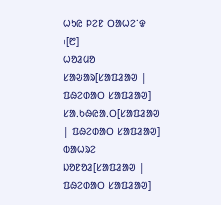ᱦᱩᱭ ᱞᱮᱱ ᱛᱟᱦᱮᱸᱫ ᱾[᱘]
ᱦᱚᱲᱢᱚ ᱥᱟᱶᱟᱨ[ᱥᱟᱯᱲᱟᱣ | ᱯᱷᱮᱰᱟᱛ ᱥᱟᱯᱲᱟᱣ]
ᱥᱟᱹᱠᱷᱭᱟᱹᱛ[ᱥᱟᱯᱲᱟᱣ | ᱯᱷᱮᱰᱟᱛ ᱥᱟᱯᱲᱟᱣ]
ᱵᱟᱦᱨᱮ ᱡᱚᱱᱚᱲ[ᱥᱟᱯᱲᱟᱣ | ᱯᱷᱮᱰᱟᱛ ᱥᱟᱯᱲᱟᱣ]